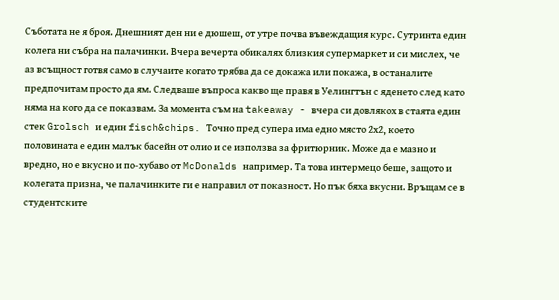Съботата не я броя. Днешният ден ни е дюшеш, от утре почва въвеждащия курс. Сутринта един колега ни събра на палачинки. Вчера вечерта обикалях близкия супермаркет и си мислех, че аз всъщност готвя само в случаите когато трябва да се докажа или покажа, в останалите предпочитам просто да ям. Следваше въпроса какво ще правя в Уелингтън с яденето след като няма на кого да се показвам. За момента съм на takeaway - вчера си довлякох в стаята един стек Grolsch и един fisch&chips. Точно пред супера има едно място 2х2, което половината е един малък басейн от олио и се използва за фритюрник. Може да е мазно и вредно, но е вкусно и по-хубаво от McDonalds например. Та това интермецо беше, защото и колегата призна, че палачинките ги е направил от показност. Но пък бяха вкусни. Връщам се в студентските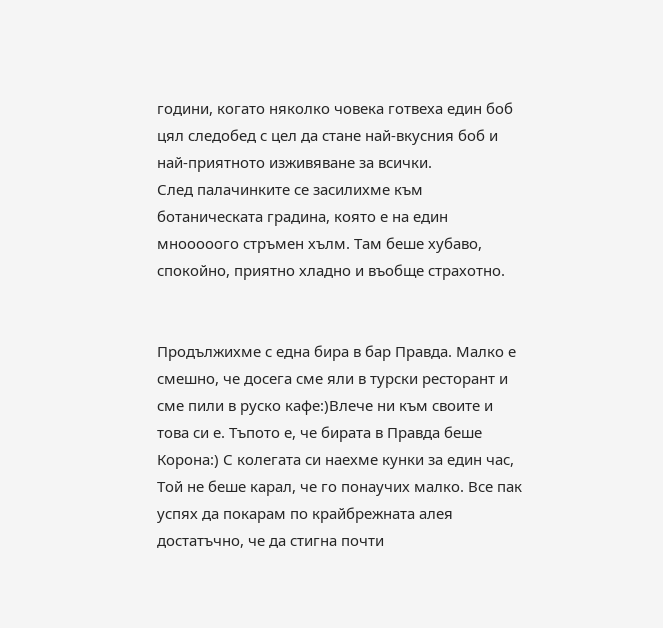години, когато няколко човека готвеха един боб цял следобед с цел да стане най-вкусния боб и най-приятното изживяване за всички.
След палачинките се засилихме към ботаническата градина, която е на един мнооооого стръмен хълм. Там беше хубаво, спокойно, приятно хладно и въобще страхотно.


Продължихме с една бира в бар Правда. Малко е смешно, че досега сме яли в турски ресторант и сме пили в руско кафе:)Влече ни към своите и това си е. Тъпото е, че бирата в Правда беше Корона:) С колегата си наехме кунки за един час, Той не беше карал, че го понаучих малко. Все пак успях да покарам по крайбрежната алея достатъчно, че да стигна почти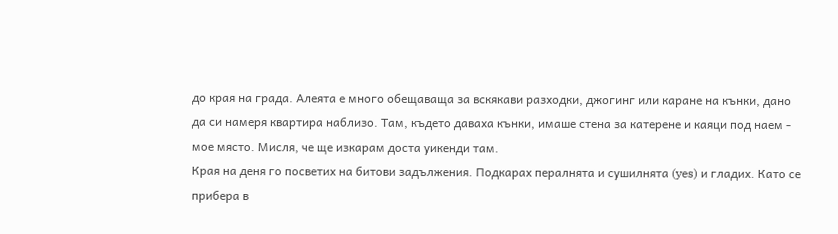до края на града. Алеята е много обещаваща за вскякави разходки, джогинг или каране на кънки, дано да си намеря квартира наблизо. Там, където даваха кънки, имаше стена за катерене и каяци под наем - мое място. Мисля, че ще изкарам доста уикенди там.
Края на деня го посветих на битови задължения. Подкарах пералнята и сушилнята (yes) и гладих. Като се прибера в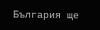България ще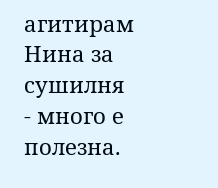агитирам Нина за сушилня - много е полезна.